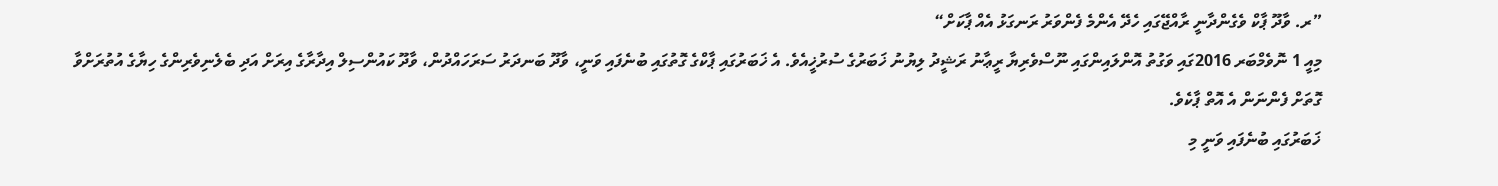”ރ. ވާދޫ ޕާކް ވެގެންދާނީ ރާއްޖޭގައި ހެދޭ އެންމެ ފެންވަރު ރަނގަޅު އެއް ޕާކަށް“
މިއީ 1 ނޮވެމްބަރ 2016ގައި ވަގުތު އޮންލައިންގައި ނޫސްވެރިޔާ ރީޢާނު ރަޝީދު ލިޔުނު ޚަބަރުގެ ސުރުޚީއެވެ. އެ ޚަބަރުގައި ޕާކްގެ ގޮތުގައި ބުނެފައި ވަނީ، ވާދޫ ބަނދަރު ސަރަހައްދުން، ވާދޫ ކައުންސިލް އިދާރާގެ އިރަށް އަދި ބެލެނިވެރިންގެ ހިޔާގެ އުތުރަށްވާ ގޮތަށް ފެންނަން އެ އޮތް ޕާކެވެ.
ޚަބަރުގައި ބުނެފައި ވަނީ މި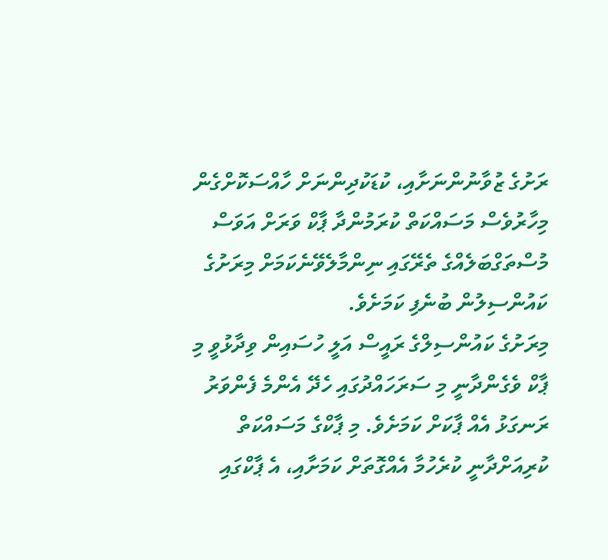ރަށުގެ ޒުވާނުންނަށާއި، ކުޑަކުދިންނަށް ހާއްސަކޮށްގެން މިހާރުވެސް މަސައްކަތް ކުރަމުންދާ ޕާކް ވަރަށް އަވަސް މުސްތަގްބަލެއްގެ ތެރޭގައި ނިންމާލެވޭނެކަމަށް މިރަށުގެ ކައުންސިލުން ބުނެފި ކަމަށެވެ.
މިރަށުގެ ކައުންސިލްގެ ރައީސް އަލީ ހުސައިން ވިދާޅުވީ މި ޕާކް ވެގެންދާނީ މި ސަރަހައްދުގައި ހެދޭ އެންމެ ފެންވަރު ރަނގަޅު އެއް ޕާކަށް ކަމަށެވެ. މި ޕާކްގެ މަސައްކަތް ކުރިއަށްދާނީ ކުރެހުމާ އެއްގޮތަށް ކަމަށާއި، އެ ޕާކްގައި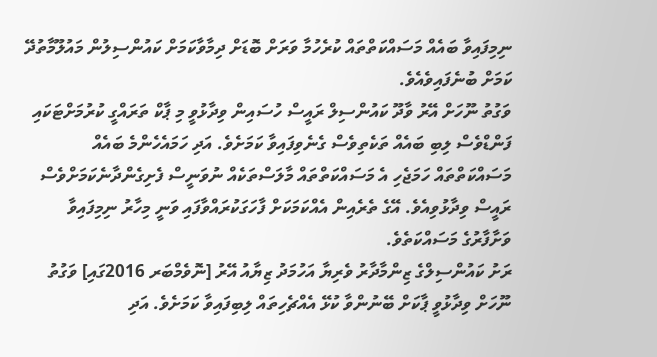ނިމިފައިވާ ބައެއް މަސައްކަތްތައް ކުރެހުމާ ވަރަށް ބޮޑަށް ދިމާވާކަމަށް ކައުންސިލުން މައުލޫމާތުދޭ ކަމަށް ބުނެފައިވެއެވެ.
ވަގުތު ނޫހަށް އޭރު ވާދޫ ކައުންސިލް ރައީސް ހުސައިން ވިދާޅުވީ މި ޕާކް ތަރައްގީ ކުރުމަށްޓަކައި ފަންޑްވެސް ލިބި ބައެއް ތަކެތިވެސް ގެނެވިފައިވާ ކަމަށެވެ. އަދި ހަމައެހެންމެ ބައެއް މަސައްކަތްތައް ހަމަޖެހި އެ މަސައްކަތްތައް މާލަސްތަކެއް ނުވަނީސް ފެށިގެންދާނެކަމަށްވެސް ރައީސް ވިދާޅުވިއެވެ. އޭގެ ތެރެއިން އެއްކަމަކަށް ފާހަގަކުރައްވާފައި ވަނީ މިހާރު ނިމިފައިވާ ވަށާފާރުގެ މަސައްކަތެވެ.
ރަށު ކައުންސިލްގެ ޒިންމާދާރު ވެރިޔާ އަހުމަދު ޒިޔާއު އޭރު [ނޮވެމްބަރ 2016ގައި] ވަގުތު ނޫހަށް ވިދާޅުވީ ޕާކަށް ބޭނުންވާ ކުޅޭ އެއްޗެހިތައް ލިބިފައިވާ ކަމަށެވެ. އަދި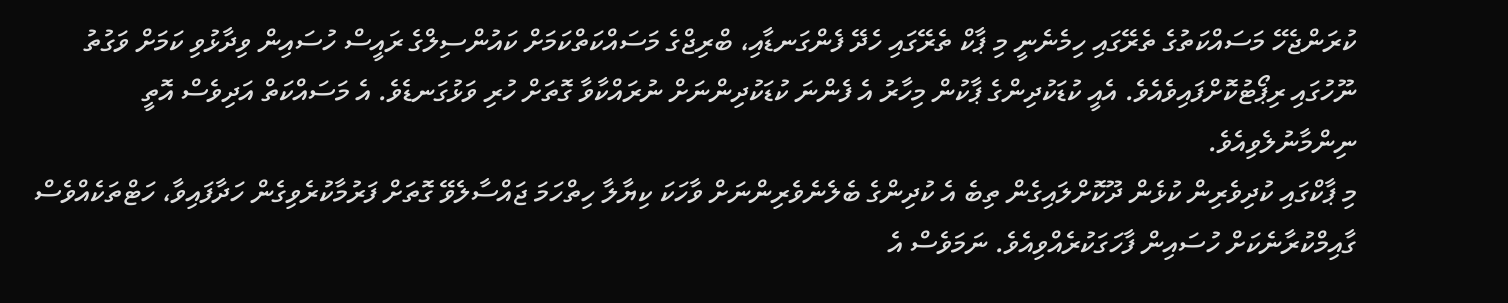ކުރަންޖެހޭ މަސައްކަތުގެ ތެރޭގައި ހިމެނެނީ މި ޕާކް ތެރޭގައި ހެދޭ ފެންގަނޑާއި، ބްރިޖްގެ މަސައްކަތްކަމަށް ކައުންސިލްގެ ރައީސް ހުސައިން ވިދާޅުވި ކަމަށް ވަގުތު ނޫހުގައި ރިޕޯޓުކޮށްފައިވެއެވެ. އެއީ ކުޑަކުދިންގެ ޕާކުން މިހާރު އެ ފެންނަ ކުޑަކުދިންނަށް ނުރައްކާވާ ގޮތަށް ހުރި ވަޅުގަނޑެވެ. އެ މަސައްކަތް އަދިވެސް އޮތީ ނިންމާނުލެވިއެވެ.
މި ޕާކްގައި ކުދިވެރިން ކުޅެން ދޫކޮށްލައިގެން ތިބެ އެ ކުދިންގެ ބެލެނެވެރިންނަށް ވާހަކަ ކިޔާލާ ހިތްހަމަ ޖައްސާލެވޭ ގޮތަށް ފަރުމާކުރެވިގެން ހަދާފައިވާ، ހަޓްތަކެއްވެސް ގާއިމްކުރާނެކަށް ހުސައިން ފާހަގަކުރެއްވިއެވެ. ނަމަވެސް އެ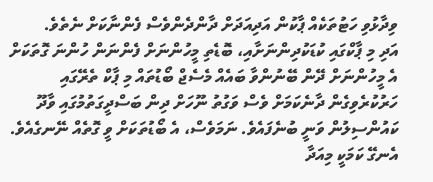ވިދާޅުވި ހަޓުތަކެއް ޕާކުން އަދިއަދަށް ދާންދެންވެސް ފެންނާކަށް ނެތެވެ.
އަދި މި ޕާކްގައި ކުޑަކުދިންނަށާއި، ބޮޑެތި މީހުންނަށް ފެންނަން ހުންނަ ގޮތަކަށް އެ މީހުންނަށް ދޭން ބޭނުންވާ ބައެއް މެސެޖް ބޯޑުތައް މި ޕާކް ތެރޭގައި ހަރުކުރެވިގެން ދާނެކަމަށް ވެސް ވަގުތު ނޫހަށް ދިން ބަސްދީގަތުމުގައި ވާދޫ ކައުންސިލުން ވަނީ ބުނެފައެވެ. ނަމަވެސް، އެ ބޯޑުތަކަށް ވީ ގޮތެއް ނޭނގެއެވެ. އެނގޭ ކަމަކީ މިއަދާ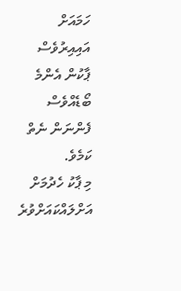ހަމައަށް އައިއިރުވެސް ޕާކުން އެންމެ ބޯޑެއްވެސް ފެންނަން ނެތް ކަމެވެ.
މި ޕާކު ހެދުމަށް އަށްލައްކައަށްވުރެ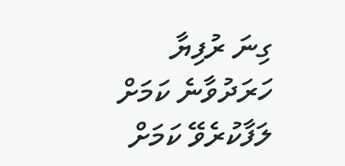ގިނަ ރުފިޔާ ހަރަދުވާނެ ކަމަށް ލަފާކުރެވޭ ކަމަށް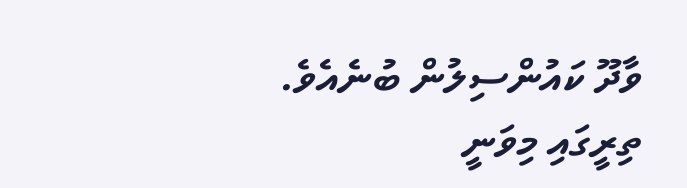ވާދޫ ކައުންސިލުން ބުނެއެވެ.
ތިރީގައި މިވަނީ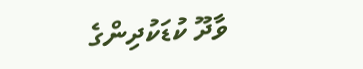ވާދޫ ކުޑަކުދިންގެ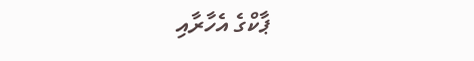ޕާކްގެ އެހާރާއި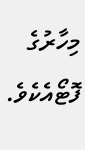މިހާރުގެ ފޮޓޯއެކެވެ.